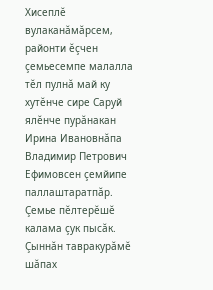Хисеплĕ вулаканăмăрсем, районти ĕçчен çемьесемпе малалла тĕл пулнă май ку хутĕнче сире Саруй ялĕнче пурăнакан Ирина Ивановнăпа Владимир Петрович Ефимовсен çемйипе паллаштаратпăр.
Çемье пĕлтерĕшĕ калама çук пысăк. Çыннăн тавракурăмĕ шăпах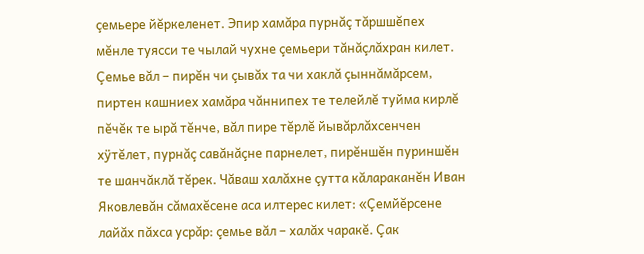çемьере йĕркеленет. Эпир хамăра пурнăç тăршшĕпех мĕнле туясси те чылай чухне çемьери тăнăçлăхран килет. Çемье вăл – пирĕн чи çывăх та чи хаклă çыннăмăрсем, пиртен кашниех хамăра чăннипех те телейлĕ туйма кирлĕ пĕчĕк те ырă тĕнче, вăл пире тĕрлĕ йывăрлăхсенчен хÿтĕлет, пурнăç савăнăçне парнелет, пирĕншĕн пуриншĕн те шанчăклă тĕрек. Чăваш халăхне çутта кăлараканĕн Иван Яковлевăн сăмахĕсене аса илтерес килет: «Çемйĕрсене лайăх пăхса усрăр: çемье вăл – халăх чаракĕ. Çак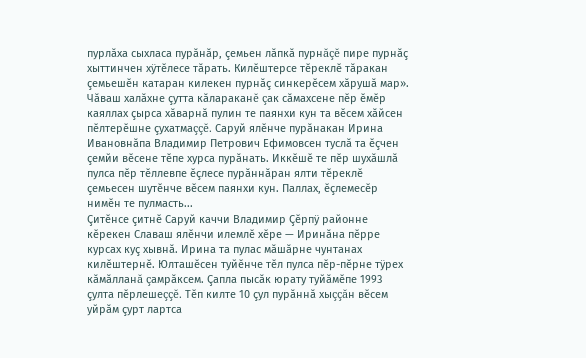пурлăха сыхласа пурăнăр, çемьен лăпкă пурнăçĕ пире пурнăç хыттинчен хÿтĕлесе тăрать. Килĕштерсе тĕреклĕ тăракан çемьешĕн катаран килекен пурнăç синкерĕсем хăрушă мар». Чăваш халăхне çутта кăлараканĕ çак сăмахсене пĕр ĕмĕр каяллах çырса хăварнă пулин те паянхи кун та вĕсем хăйсен пĕлтерĕшне çухатмаççĕ. Саруй ялĕнче пурăнакан Ирина Ивановнăпа Владимир Петрович Ефимовсен туслă та ĕçчен çемйи вĕсене тĕпе хурса пурăнать. Иккĕшĕ те пĕр шухăшлă пулса пĕр тĕллевпе ĕçлесе пурăннăран ялти тĕреклĕ çемьесен шутĕнче вĕсем паянхи кун. Паллах, ĕçлемесĕр нимĕн те пулмасть...
Çитĕнсе çитнĕ Саруй каччи Владимир Çĕрпÿ районне кĕрекен Славаш ялĕнчи илемлĕ хĕре — Иринăна пĕрре курсах куç хывнă. Ирина та пулас мăшăрне чунтанах килĕштернĕ. Юлташĕсен туйĕнче тĕл пулса пĕр-пĕрне тÿрех кăмăлланă çамрăксем. Çапла пысăк юрату туйăмĕпе 1993 çулта пĕрлешеççĕ. Тĕп килте 10 çул пурăннă хыççăн вĕсем уйрăм çурт лартса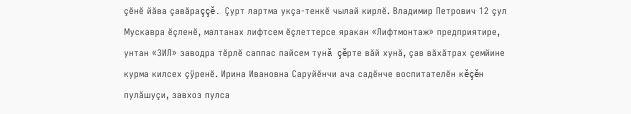çĕнĕ йăва çавăраççĕ. Çурт лартма укçа-тенкĕ чылай кирлĕ. Владимир Петрович 12 çул Мускавра ĕçленĕ, малтанах лифтсем ĕçлеттерсе яракан «Лифтмонтаж» предприятире, унтан «ЗИЛ» заводра тĕрлĕ саппас пайсем тунă çĕрте вăй хунă, çав вăхăтрах çемйине курма килсех çÿренĕ. Ирина Ивановна Саруйĕнчи ача садĕнче воспитателĕн кĕçĕн пулăшуçи, завхоз пулса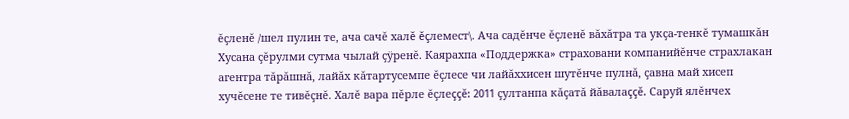ĕçленĕ /шел пулин те, ача сачĕ халĕ ĕçлемест\. Ача садĕнче ĕçленĕ вăхăтра та укçа-тенкĕ тумашкăн Хусана çĕрулми сутма чылай çÿренĕ. Каярахпа «Поддержка» страховани компанийĕнче страхлакан агентра тăрăшнă, лайăх кăтартусемпе ĕçлесе чи лайăххисен шутĕнче пулнă, çавна май хисеп хучĕсене те тивĕçнĕ. Халĕ вара пĕрле ĕçлеççĕ: 2011 çултанпа кăçатă йăвалаççĕ. Саруй ялĕнчех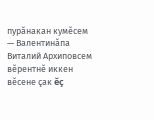пурăнакан кумĕсем — Валентинăпа Виталий Архиповсем вĕрентнĕ иккен вĕсене çак ĕç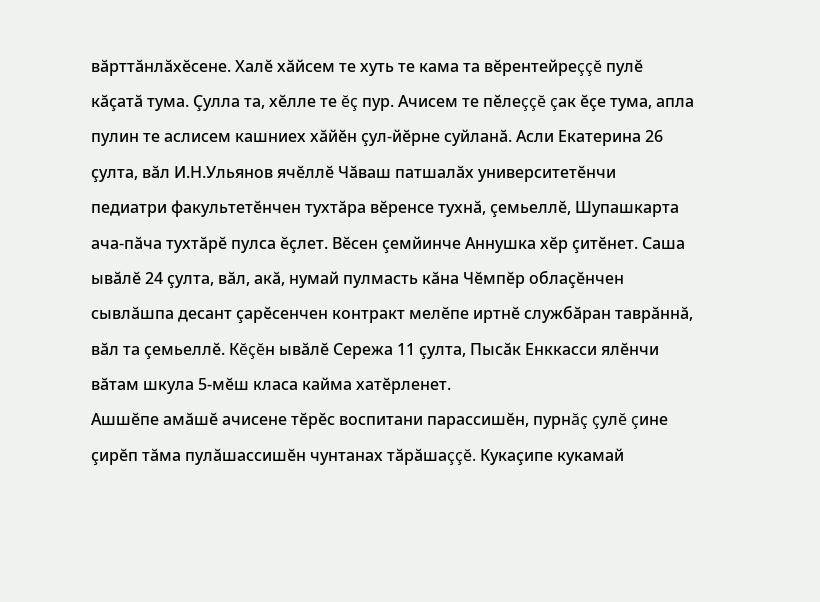вăрттăнлăхĕсене. Халĕ хăйсем те хуть те кама та вĕрентейреççĕ пулĕ кăçатă тума. Çулла та, хĕлле те ĕç пур. Ачисем те пĕлеççĕ çак ĕçе тума, апла пулин те аслисем кашниех хăйĕн çул-йĕрне суйланă. Асли Екатерина 26 çулта, вăл И.Н.Ульянов ячĕллĕ Чăваш патшалăх университетĕнчи педиатри факультетĕнчен тухтăра вĕренсе тухнă, çемьеллĕ, Шупашкарта ача-пăча тухтăрĕ пулса ĕçлет. Вĕсен çемйинче Аннушка хĕр çитĕнет. Саша ывăлĕ 24 çулта, вăл, акă, нумай пулмасть кăна Чĕмпĕр облаçĕнчен сывлăшпа десант çарĕсенчен контракт мелĕпе иртнĕ службăран таврăннă, вăл та çемьеллĕ. Кĕçĕн ывăлĕ Сережа 11 çулта, Пысăк Енккасси ялĕнчи вăтам шкула 5-мĕш класа кайма хатĕрленет.
Ашшĕпе амăшĕ ачисене тĕрĕс воспитани парассишĕн, пурнăç çулĕ çине çирĕп тăма пулăшассишĕн чунтанах тăрăшаççĕ. Кукаçипе кукамай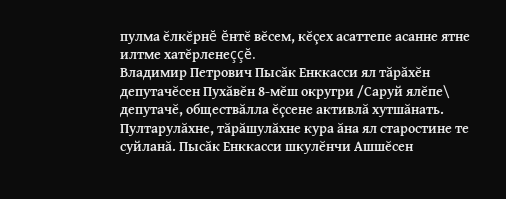пулма ĕлкĕрнĕ ĕнтĕ вĕсем, кĕçех асаттепе асанне ятне илтме хатĕрленеççĕ.
Владимир Петрович Пысăк Енккасси ял тăрăхĕн депутачĕсен Пухăвĕн 8-мĕш округри /Саруй ялĕпе\ депутачĕ, обществăлла ĕçсене активлă хутшăнать. Пултарулăхне, тăрăшулăхне кура ăна ял старостине те суйланă. Пысăк Енккасси шкулĕнчи Ашшĕсен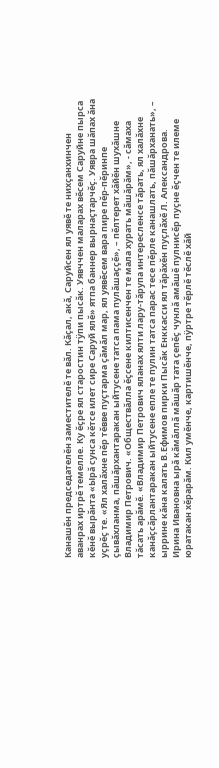Канашĕн председателĕн заместителĕ те вăл. Кăçал, акă, Саруйсен ял уявĕ те нихçанхинчен аванрах иртрĕ темелле. Ку ĕçре ял старостин тÿпи пысăк. Уявччен маларах вĕсем Саруйне пырса кĕнĕ вырăнта «Ырă сунса кĕтсе илет сире Саруй ялĕ» ятпа баннер вырнаçтарчĕç. Уявра шăпах ăна уçрĕç те. «Ял халăхне пĕр тĕвве пуçтарма çăмăл мар, ял уявĕсем вара пире пĕр-пĕринпе çывăхланма, пăшăрхантаракан ыйтусене татса пама пулăшаççĕ», – пĕлтерет хăйĕн шухăшне Владимир Петрович. «Обществăлла ĕçсене килтисенчен те мала хурать мăшăрăм», - сăмаха тăсать арăмĕ. «Владимир Петрович яланах ялти лару-тăрупа интересленсе тăрать, ял халăхне канăçсăрлантаракан ыйтусене епле те пулин татса парас тесе пĕрле канашлать, пăшăрханать», – ыррине кăна калать В.Ефимов пирки Пысăк Енккасси ял тăрăхĕн пуçлăхĕ Л. Александрова.
Ирина Ивановна ырă кăмăллă мăшăр тата çепĕç чунлă амăшĕ пулнисĕр пуçне ĕçчен те илеме юратакан хĕрарăм. Кил умĕнче, картишĕнче, пÿртре тĕрлĕ тĕслĕ хăй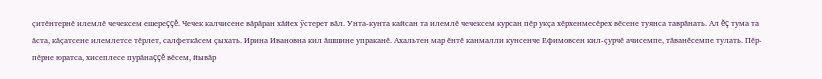çитĕнтернĕ илемлĕ чечексем ешереççĕ. Чечек калчисене вăрăран хăйех ÿстерет вăл. Унта-кунта кайсан та илемлĕ чечексем курсан пĕр укçа хĕрхенмесĕрех вĕсене туянса таврăнать. Ал ĕç тума та ăста, кăçатсене илемлетсе тĕрлет, салфеткăсем çыхать. Ирина Ивановна кил ăшшине упраканĕ. Ахальтен мар ĕнтĕ канмалли кунсенче Ефимовсен кил-çурчĕ ачисемпе, тăванĕсемпе тулать. Пĕр-пĕрне юратса, хисеплесе пурăнаççĕ вĕсем, йывăр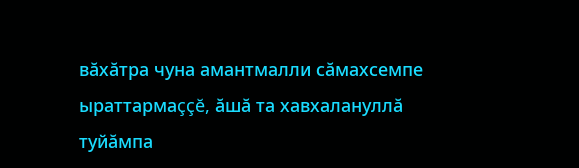вăхăтра чуна амантмалли сăмахсемпе ыраттармаççĕ, ăшă та хавхалануллă туйăмпа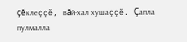çĕклеççĕ, вăй-хал хушаççĕ. Çапла пулмалла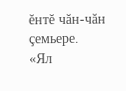ĕнтĕ чăн-чăн çемьере.
«Ял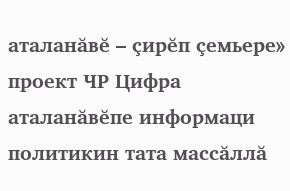аталанăвĕ – çирĕп çемьере» проект ЧР Цифра аталанăвĕпе информаци политикин тата массăллă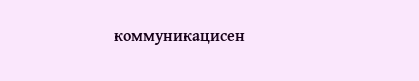коммуникацисен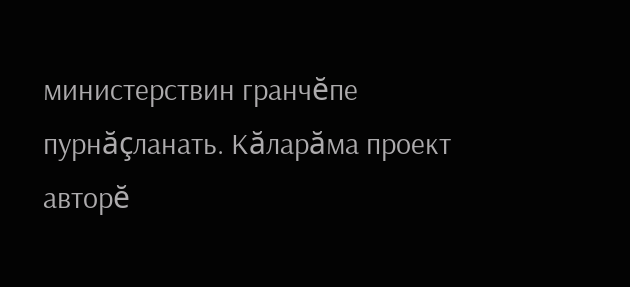министерствин гранчĕпе пурнăçланать. Кăларăма проект авторĕ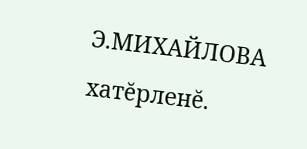Э.МИХАЙЛОВА хатĕрленĕ.